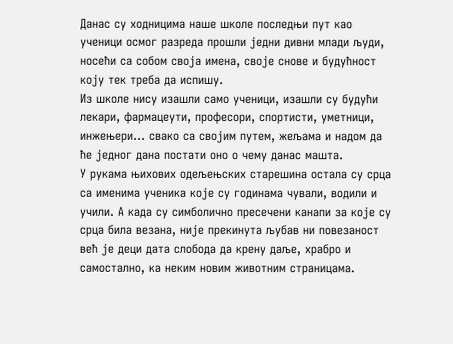Данас су ходницима наше школе последњи пут као ученици осмог разреда прошли једни дивни млади људи, носећи са собом своја имена, своје снове и будућност коју тек треба да испишу.
Из школе нису изашли само ученици, изашли су будући лекари, фармацеути, професори, спортисти, уметници, инжењери… свако са својим путем, жељама и надом да ће једног дана постати оно о чему данас машта.
У рукама њихових одељењских старешина остала су срца са именима ученика које су годинама чували, водили и учили. А када су симболично пресечени канапи за које су срца била везана, није прекинута љубав ни повезаност већ је деци дата слобода да крену даље, храбро и самостално, ка неким новим животним страницама.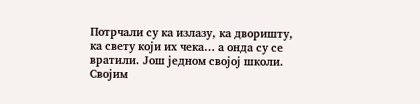Потрчали су ка излазу, ка дворишту, ка свету који их чека… а онда су се вратили. Још једном својој школи. Својим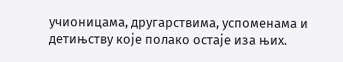учионицама, другарствима, успоменама и детињству које полако остаје иза њих.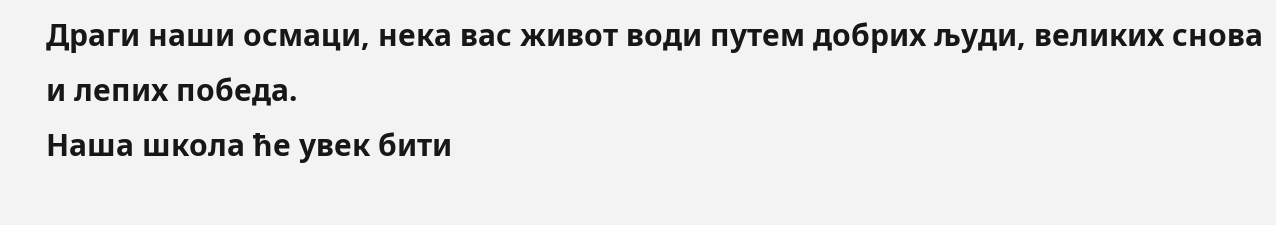Драги наши осмаци, нека вас живот води путем добрих људи, великих снова и лепих победа.
Наша школа ће увек бити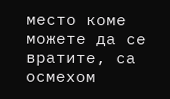место коме можете да се вратите, са осмехом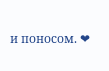и поносом. ❤